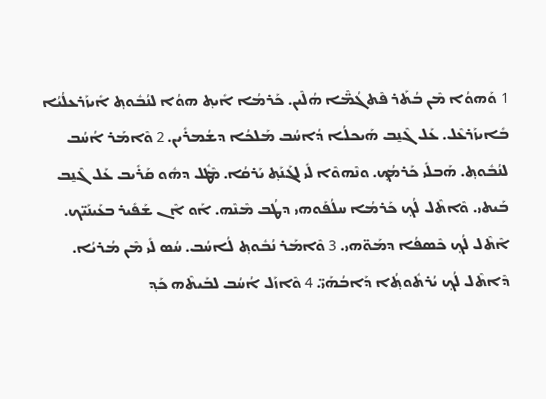1 ܘܰܗܘܳܐ ܡܶܢ ܒܳܬܰܪ ܦܶܬܓܳܡ̈ܶܐ ܗܳܠܶܝܢ. ܟܰܪܡܳܐ ܐܺܝܬ݂ ܗܘܳܐ ܠܢܳܒܽܘܬ݂ ܐܺܝܙܰܪܥܠܳܝܳܐ ܒܺܐܝܙܰܪܥܶܠ. ܥܰܠ ܓܶܢ̱ܒ ܗܰܝܟܠܳܐ ܕܳܐܚܳܒ ܡܰܠܟܳܐ ܕܫܳܡܪܺܝܢ. 2 ܘܶܐܡܰܪ ܐܳܚܳܒ ܠܢܳܒܽܘܬ݂. ܗܰܒܠܺܝ ܟܰܪܡܳܟ݂. ܘܢܶܗܘܶܐ ܠܺܝ ܠܓܰܢܰܬ݂ ܝܰܪܩܳܐ. ܡܶܛܽܠ ܕܗܽܘ ܩܰܪܺܝܒ ܥܰܠ ܓܶܢ̱ܒ ܒܰܝܬܝ. ܘܶܐܬܶܠ ܠܳܟ݂ ܟܰܪܡܳܐ ܚܠܳܦܰܘܗܝ ܕܛܳܒ ܡܶܢܶܗ. ܐܰܘ ܐܶܢ ܫܰܦܺܝܪ ܒܥܰܝܢܰܝ̈ܟ. ܐܶܬܶܠ ܠܳܟ݂ ܟܶܣܦܳܐ ܕܡܰܘ̈ܗܝ. 3 ܘܶܐܡܰܪ ܢܳܒܽܘܬ݂ ܠܳܐܚܳܒ. ܚܳܣ ܠܺܝ ܡܶܢ ܡܳܪܝܳܐ. ܕܶܐܬܶܠ ܠܳܟ݂ ܝܳܪܬܽܘܬ݂ܳܐ ܕܰܐܒܳܗܰܝ̈. 4 ܘܶܐܙܰܠ ܐܳܚܳܒ ܠܒܰܝܬܶܗ ܟܰܕ݂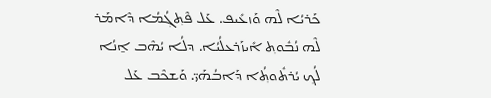ܟܰܪܝܳܐ ܠܶܗ ܘܰܙܥܺܝܦ. ܥܰܠ ܦܶܬ݂ܓ݂ܳܡܳܐ ܕܶܐܡܰܪ ܠܶܗ ܢܳܒܽܘܬ݂ ܐܺܝܙܰܪܥܠܳܝܳܐ. ܕܠܳܐ ܝܳܗܶܒ ܐ̱ܢܳܐ ܠܳܟ݂ ܝܳܪܬܽܘܬ݂ܳܐ ܕܰܐܒܳܗܰܝ̈. ܘܰܫܟܶܒ ܥܰܠ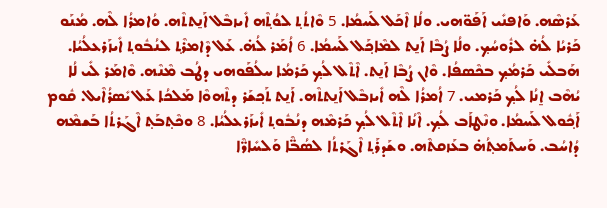ܥܰܪܣܶܗ. ܘܰܐܦܢܺܝ ܐܰܦܰܘ̈ܗܝ. ܘܠܳܐ ܐܶܟܰܠ ܠܰܚܡܳܐ. 5 ܘܶܐܬܳܬ݂ ܠܘܳܬ݂ܶܗ ܐܺܝܙܒܶܠ ܐܰܢ̱ܬܬܶܗ. ܘܳܐܡܪܳܐ ܠܶܗ. ܡܳܢܰܘ ܟܰܪܝܳܐ ܠܳܗ̇ ܠܪܽܘܚܳܟ݂. ܘܠܳܐ ܨܳܒܶܐ ܐܰܢ̱ܬ ܠܡܶܐܟ݂ܰܠ ܠܰܚܡܳܐ. 6 ܐܳܡܰܪ ܠܳܗ̇. ܥܰܠ ܕܶܐܡܪܶܬ݂ ܠܢܳܒܽܘܬ݂ ܐܺܝܙܰܪܥܠܳܝܳܐ. ܗܰܒܠܺܝ ܟܰܪܡܳܟ݂ ܒܟܶܣܦܳܐ. ܘܶܐܢ ܨܳܒܶܐ ܐܰܢ̱ܬ. ܐܶܬܶܠ ܠܳܟ݂ ܟܰܪܡܳܐ ܚܠܳܦܰܘܗܝ ܕܛܳܒ ܡܶܢܶܗ. ܘܶܐܡܰܪ ܠܺܝ ܠܳܐ ܝܳܗܶܒ ܐ̱ܢܳܐ ܠܳܟ݂ ܟܰܪܡܝ. 7 ܐܳܡܪܳܐ ܠܶܗ ܐܺܝܙܒܶܠ ܐܰܢ̱ܬܬܶܗ. ܐܰܢ̱ܬ ܬܰܟ݂ܫܰܪ ܕܬܶܗܘܶܐ ܡܰܠܟܳܐ ܥܰܠ ܝܺܣܪܳܐܶܝܠ. ܩܽܘܡ ܐܰܟ݂ܽܘܠ ܠܰܚܡܳܐ. ܘܢܶܛܐܰܒ ܠܳܟ݂. ܐܶܢܳܐ ܐܶܬܶܠ ܠܳܟ݂ ܟܰܪܡܶܗ ܕܢܳܒܽܘܬ݂ ܐܺܝܙܰܪܥܠܳܝܳܐ. 8 ܘܟܶܬ݂ܒܰܬ݂ ܐܶܓܰܪܬܳܐ ܒܰܫܡܶܗ ܕܳܐܚܳܒ. ܘܰܚܬܰܡܬ݂ܳܗ̇ ܒܥܰܙܩܬܶܗ. ܘܫܰܕܪܰܬ݂ ܐܶܓܰܪܬܳܐ ܠܣܳܒ̈ܶܐ ܘܰܠܚܺܐܖ̈ܶܐ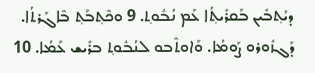ܕܝܳܬ݂ܒܺܝܢ ܒܰܩܪܺܝܬ݂ܳܐ ܥܰܡ ܢܳܒܽܘܬ݂. 9 ܘܟܶܬ݂ܒܰܬ݂ ܒܶܐܓܰܪܬܳܐ. ܕܰܓܙܽܘܪܘ ܨܰܘܡܳܐ. ܘܰܐܘܬܶܒܘ ܠܢܳܒܽܘܬ݂ ܒܪܺܝܫ ܥܰܡܳܐ. 10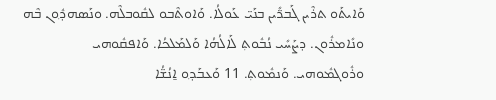ܘܰܐܝܬܰܘ ܬܪܶܝܢ ܓܰܒܖ̈ܺܝܢ ܒܢܰܝ̈ ܥܰܘܠܳܐ. ܘܰܐܘܬܶܒܘ ܠܩܽܘܒܠܶܗ. ܘܢܰܣܗܕ݂ܽܘܢ ܒܶܗ ܘܢܺܐܡܪܽܘܢ. ܕܨܰܚܺܝ ܢܳܒܽܘܬ݂ ܠܰܐܠܳܗܳܐ ܘܰܠܡܰܠܟܳܐ. ܘܰܐܦܩܽܘܗܝ ܘܪܽܘܓܡܽܘܗܝ. ܘܰܢܡܽܘܬ݂. 11 ܘܰܥܒܰܕ݂ܘ ܐ̱ܢܳܫ̈ܳܐ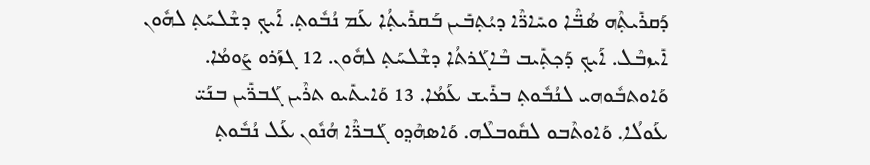ܕܰܩܪܺܝܬ݂ܶܗ ܣܳܒ̈ܶܐ ܘܚܺܐܖ̈ܶܐ ܕܝܳܬ݂ܒܺܝܢ ܒܰܩܪܺܝܬ݂ܳܐ ܥܰܡ ܢܳܒܽܘܬ݂. ܐܰܝܟ݂ ܕܫܶܠܚܰܬ݂ ܠܗܽܘܢ ܐܺܝܙܒܶܠ. ܐܰܝܟ݂ ܕܰܟ݂ܬ݂ܺܝܒ ܒܶܐܓܰܪܬܳܐ ܕܫܶܠܚܰܬ݂ ܠܗܽܘܢ. 12 ܓܙܰܪܘ ܨܰܘܡܳܐ. ܘܰܐܘܬܒܽܘܗܝ ܠܢܳܒܽܘܬ݂ ܒܪܺܝܫ ܥܰܡܳܐ. 13 ܘܰܐܝܬܺܝܘ ܬܪܶܝܢ ܓܰܒܖ̈ܺܝܢ ܒܢܰܝ̈ ܥܰܘܠܳܐ. ܘܰܐܘܬܶܒܘ ܠܩܽܘܒܠܶܗ. ܘܰܐܣܗܶܕ݂ܘ ܓܰܒܖ̈ܶܐ ܗܳܢܽܘܢ ܥܰܠ ܢܳܒܽܘܬ݂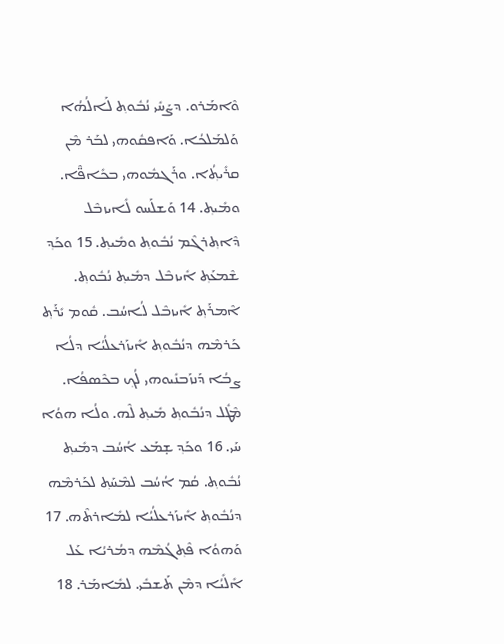ܘܶܐܡܰܪܘ. ܕܨܰܚܺܝ ܢܳܒܽܘܬ݂ ܠܰܐܠܳܗܳܐ ܘܰܠܡܰܠܟܳܐ. ܘܰܐܦܩܽܘܗܝ ܠܒܰܪ ܡܶܢ ܩܪܺܝܬ݂ܳܐ. ܘܪܰܓܡܽܘܗܝ ܒܟܺܐܦ̈ܶܐ. ܘܡܺܝܬ݂. 14 ܘܰܫܠܰܚܘ ܠܺܐܝܙܒܶܠ ܕܶܐܬ݂ܪܓܶܡ ܢܳܒܽܘܬ݂ ܘܡܺܝܬ݂. 15 ܘܟܰܕ݂ ܫܶܡܥܰܬ݂ ܐܺܝܙܒܶܠ ܕܡܺܝܬ݂ ܢܳܒܽܘܬ݂. ܐܶܡܪܰܬ݂ ܐܺܝܙܒܶܠ ܠܳܐܚܳܒ. ܩܽܘܡ ܝܺܪܰܬ݂ ܟܰܪܡܶܗ ܕܢܳܒܽܘܬ݂ ܐܺܝܙܰܪܥܠܳܝܳܐ ܕܠܳܐ ܨܒܳܐ ܕܰܢܙܰܒܢܺܝܘܗܝ ܠܳܟ݂ ܒܟܶܣܦܳܐ. ܡܶܛܽܠ ܕܢܳܒܽܘܬ݂ ܡܺܝܬ݂ ܠܶܗ. ܘܠܳܐ ܗܘܳܐ ܚܰܝ. 16 ܘܟܰܕ݂ ܫ̣ܡܰܥ ܐܳܚܳܒ ܕܡܺܝܬ݂ ܢܳܒܽܘܬ݂. ܩܳܡ ܐܳܚܳܒ ܠܡܶܚܰܬ݂ ܠܟܰܪܡܶܗ ܕܢܳܒܽܘܬ݂ ܐܺܝܙܰܪܥܠܳܝܳܐ ܠܡܺܐܪܬܶܗ. 17 ܘܰܗܘܳܐ ܦܶܬ݂ܓܳܡܶܗ ܕܡܳܪܝܳܐ ܥܰܠ ܐܺܠܺܝܳܐ ܕܡܶܢ ܬܰܫܒܺܝ. ܠܡܺܐܡܰܪ. 18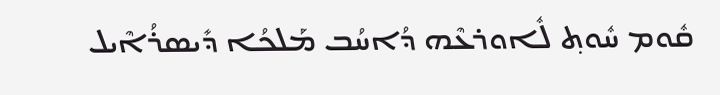ܩܽܘܡ ܚܽܘܬ݂ ܠܽܐܘܪܥܶܗ ܕܳܐܚܳܒ ܡܰܠܟܳܐ ܕܺܝܣܪܳܐܶܝܠ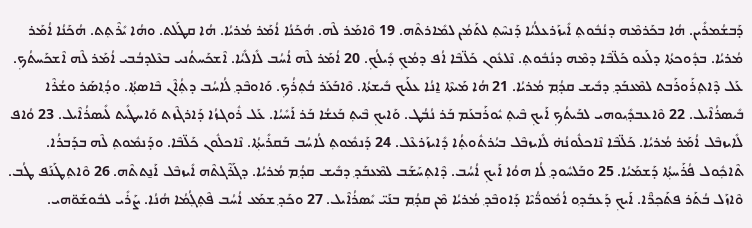ܕܰܒܫܳܡܪܺܝܢ. ܗܳܐ ܒܟܰܪܡܶܗ ܕܢܳܒܽܘܬ݂ ܐܺܝܙܰܪܥܠܳܝܳܐ ܕܰܢܚܶܬ݂ ܠܬܰܡܳܢ ܠܡܺܐܪܬܶܗ. 19 ܘܶܐܡܰܪ ܠܶܗ. ܗܳܟܰܢܳܐ ܐܳܡܰܪ ܡܳܪܝܳܐ. ܗܳܐ ܩܛܰܠܬ. ܘܗܳܐ ܝܺܪܶܬ݂ܬ. ܗܳܟܰܢܳܐ ܐܳܡܰܪ ܡܳܪܝܳܐ. ܒܕܽܘܟܬܳܐ ܕܠܰܥܘ ܟܰܠ̈ܒܶܐ ܕܡܶܗ ܕܢܳܒܽܘܬ݂. ܢܶܠܥܽܘܢ ܟܰܠ̈ܒܶܐ ܐܳܦ ܕܡܳܟ݂ ܕܺܝܠܳܟ݂. 20 ܐܳܡܰܪ ܠܶܗ ܐܳܚܳܒ ܠܺܐܠܺܝܳܐ. ܐܶܫܟܰܚܬܳܢܝ ܒܥܶܠܕܒܳܒܝ ܐܳܡܰܪ ܠܶܗ ܐܶܫܟܰܚܬܳܟ݂. ܥܰܠ ܕܶܐܬ݂ܪܰܘܪܰܒܬ ܠܡܶܥܒܰܕ݂ ܕܒܺܝܫ ܩܕ݂ܳܡ ܡܳܪܝܳܐ. 21 ܗܳܐ ܡܰܝܬܶܐ ܐ̱ܢܳܐ ܥܠܰܝܟ ܒܺܝܫܬܳܐ. ܘܶܐܒܰܥܰܪ ܒܳܬ݂ܪܳܟ݂. ܘܰܐܘܒܶܕ݂ ܠܳܐܚܳܒ ܕܬ݂ܳܐܶܢ ܒܶܐܣܬ݂ܳܐ. ܘܕ݂ܳܐܣܰܪ ܘܫܳܪܶܐ ܒܺܝܣܪܳܐܶܝܠ. 22 ܘܶܐܥܒܕ݂ܺܝܘܗܝ ܠܒܰܝܬܳܟ݂ ܐܰܝܟ݂ ܒܶܝܬ݂ ܝܽܘܪܰܒܥܰܡ ܒܰܪ ܢܳܒܳܛ. ܘܰܐܝܟ݂ ܒܶܝܬ݂ ܒܰܥܫܳܐ ܒܰܪ ܐܰܚܺܝܳܐ. ܥܰܠ ܪܽܘܓܙܳܐ ܕܰܐܪܓܶܙܬ ܘܰܐܚܛܺܝܬ ܠܺܝܣܪܳܐܶܝܠ. 23 ܘܳܐܦ ܠܺܐܝܙܒܶܠ ܐܳܡܰܪ ܡܳܪܝܳܐ. ܟܰܠ̈ܒܶܐ ܢܶܐܟܠܽܘܢܳܗ̇ ܠܺܐܝܙܒܶܠ ܒܝܳܪܬܽܘܬ݂ܳܐ ܕܺܐܝܙܰܪܥܶܠ. 24 ܕܰܢܡܽܘܬ݂ ܠܳܐܚܳܒ ܒܰܩܪܺܝܬ݂ܳܐ. ܢܶܐܟܠܽܘܢ ܟܰܠ̈ܒܶܐ. ܘܕܰܢܡܽܘܬ݂ ܠܶܗ ܒܕܰܒܪܳܐ. ܬܶܐܟ݂ܽܘܠ ܦܳܪܰܚܬ݂ܳܐ ܕܰܫܡܰܝܳܐ. 25 ܘܒܰܠܚܽܘܕ݂ ܠܳܐ ܗܘܳܐ ܐܰܝܟ݂ ܐܳܚܳܒ. ܕܶܐܬ݂ܚܰܫܰܒ ܠܡܶܥܒܰܕ݂ ܕܒܺܝܫ ܩܕ݂ܳܡ ܡܳܪܝܳܐ. ܕܓܰܪܶܓܬܶܗ ܐܺܝܙܒܶܠ ܐܰܢ̱ܬܬܶܗ. 26 ܘܶܐܬ݂ܛܰܢܰܦ ܛܳܒ. ܘܶܐܙܰܠ ܒܳܬܰܪ ܦܬܰܟ݂ܖ̈ܶܐ. ܐܰܝܟ݂ ܕܰܥܒܰܕ݂ܘ ܐܳܡܽܘܖ̈ܳܝܶܐ ܕܰܐܘܒܶܕ݂ ܡܳܪܝܳܐ ܡܶܢ ܩܕ݂ܳܡ ܒܢܰܝ̈ ܝܺܣܪܳܐܶܝܠ. 27 ܘܟܰܕ݂ ܫܡܰܥ ܐܳܚܳܒ ܦܶܬ݂ܓ݂ܳܡܳܐ ܗܳܢܳܐ. ܨܰܪܺܝ ܠܒܽܘܫܰܘ̈ܗܝ.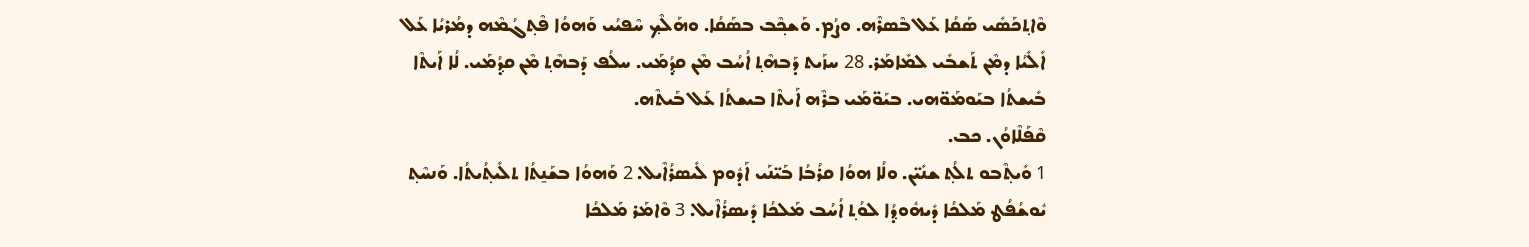ܘܶܐܬ݂ܟܰܣܺܝ ܣܰܩܳܐ ܥܰܠ ܒܶܣܪܶܗ. ܘܨܳܡ. ܘܰܫܟ݂ܶܒ ܒܣܰܩܳܐ. ܘܗܰܠܶܟ݂ ܚܶܦܝܳܝ ܘܰܗܘܳܐ ܦܶܬ݂ܓܳܡܶܗ ܕܡܳܪܝܳܐ ܥܰܠ ܐܺܠܺܝܳܐ ܕܡܶܢ ܬܰܫܒܺܝ ܠܡܺܐܡܰܪ. 28 ܚܙܰܝܬ ܕܰܒܗܶܬ݂ ܐܳܚܳܒ ܡܶܢ ܩܕ݂ܳܡܰܝ. ܚܠܳܦ ܕܰܒܗܶܬ݂ ܡܶܢ ܩܕ݂ܳܡܰܝ. ܠܳܐ ܐܰܝܬܶܐ ܒܺܝܫܬܳܐ ܒܝܰܘܡܰܘ̈ܗܝ. ܒܝܰܘ̈ܡܰܝ ܒܪܶܗ ܐܰܝܬܶܐ ܒܝܫܬܳܐ ܥܰܠ ܒܰܝܬܶܗ.
ܩܶܦܰܠܶܐܘܳܢ. ܟܒ.
1 ܘܺܝܬ݂ܶܒܘ ܬܠܳܬ݂ ܫܢܺܝ̈ܢ. ܘܠܳܐ ܗܘܳܐ ܩܪܳܒܳܐ ܒܰܝ̈ܢܰܝ ܐܰܕܽܘܡ ܠܺܝܣܪܳܐܶܝܠ. 2 ܘܰܗܘܳܐ ܒܫܰܢ̱ܬܳܐ ܬܠܺܝܬ݂ܳܝܬܳܐ. ܘܰܢܚܶܬ݂ ܝܽܘܫܳܦܳܛ ܡܰܠܟܳܐ ܕܺܝܗܽܘܕ݂ܳܐ ܠܘܳܬ݂ ܐܳܚܳܒ ܡܰܠܟܳܐ ܕܺܝܣܪܳܐܶܝܠ. 3 ܘܶܐܡܰܪ ܡܰܠܟܳܐ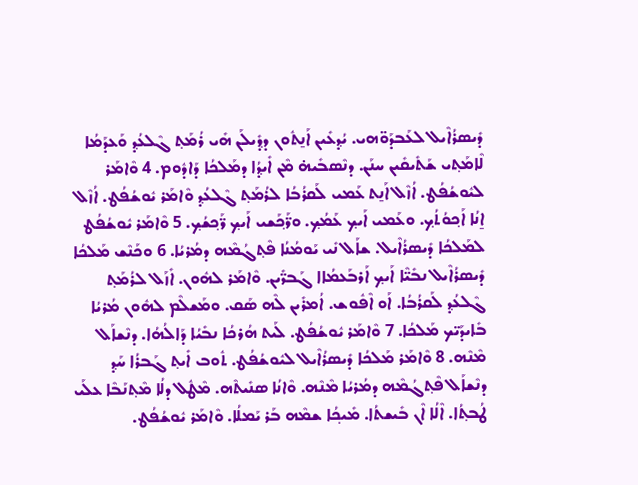ܕܺܝܣܪܳܐܶܝܠ ܠܥܰܒܕܰܘ̈ܗܝ. ܝܳܕ݂ܥܺܝܢ ܐܰܢ̱ܬܽܘܢ ܕܕ݂ܺܝܠܰܢ ܗܺܝ ܪܳܡܰܬ݂ ܓܶܠܥܳܕ݂ ܘܰܥܕܰܡܳܐ ܠܶܐܡܰܬ݂ܝ ܫܰܬܺܝܩܺܝܢ ܚܢܰܢ. ܕܢܶܣܒܺܝܗ̇ ܡܶܢ ܐܺܝܕ݂ܳܐ ܕܡܰܠܟܳܐ ܕܰܐܕܽܘܡ. 4 ܘܶܐܡܰܪ ܠܝܽܘܫܳܦܳܛ. ܐܳܙܶܠ ܐܰܢ̱ܬ ܥܰܡܝ ܠܰܩܪܳܒܳܐ ܠܪܳܡܰܬ݂ ܓܶܠܥܳܕ݂ ܘܶܐܡܰܪ ܝܽܘܫܳܦܳܛ. ܐܳܙܶܠ ܐ̱ܢܳܐ ܐܰܟ݂ܘܳܬܳܟ݂. ܘܥܰܡܝ ܐܰܝܟ݂ ܥܰܡܳܟ݂. ܘܖ̈ܰܟ݂ܰܫܝ ܐܰܝܟ݂ ܖ̈ܰܟ݂ܫܳܟ݂. 5 ܘܶܐܡܰܪ ܝܽܘܫܳܦܳܛ ܠܡܰܠܟܳܐ ܕܺܝܣܪܳܐܶܝܠ. ܫܐܰܠ ܢܺܝ ܝܰܘܡܳܢܳܐ ܦܶܬ݂ܓܳܡܶܗ ܕܡܳܪܝܳܐ. 6 ܘܟܰܢܶܫ ܡܰܠܟܳܐ ܕܺܝܣܪܳܐܶܝܠ ܢܒܺܝ̈ܶܐ ܐܰܝܟ݂ ܐܰܪܒܰܥܡܳܐܐ ܓܰܒܖ̈ܺܝܢ. ܘܶܐܡܰܪ ܠܗܽܘܢ. ܐܺܙܰܠ ܠܪܳܡܰܬ݂ ܓܶܠܥܳܕ݂ ܠܰܩܪܳܒܳܐ. ܐܰܘ ܐܶܦܽܘܫ. ܐܳܡܪܺܝܢ ܠܶܗ ܣܰܩ. ܘܡܰܫܠܶܡ ܠܗܽܘܢ ܡܳܪܝܳܐ ܒܺܐܝܕܰܝ̈ܟ ܡܰܠܟܳܐ. 7 ܘܶܐܡܰܪ ܝܽܘܫܳܦܳܛ. ܠܰܝܬ ܗܳܪܟܳܐ ܢܒܺܝܳܐ ܕܰܐ‌ܠܳܗܳܐ. ܕܢܶܫܐܰܠ ܡܶܢܶܗ. 8 ܘܶܐܡܰܪ ܡܰܠܟܳܐ ܕܺܝܣܪܳܐܶܝܠ ܠܝܽܘܫܳܦܳܛ. ܬܽܘܒ ܐܺܝܬ݂ ܓܰܒܪܳܐ ܚܰܕ݂ ܕܢܶܫܐܰܠ ܦܶܬ݂ܓܳܡܶܗ ܕܡܳܪܝܳܐ ܡܶܢܶܗ. ܘܶܐܢܳܐ ܣܢܺܝܬܶܗ. ܡܶܛܽܠ ܕܠܳܐ ܡܶܬ݂ܢܰܒܶܐ ܥܠܰܝ ܛܳܒܬ݂ܳܐ. ܐܶܠܳܐ ܐܶܢ ܒܺܝܫܬܳܐ. ܡܺܝܟ݂ܳܐ ܫܡܶܗ ܒܰܪ ܝܰܡܠܳܐ. ܘܶܐܡܰܪ ܝܽܘܫܳܦܳܛ.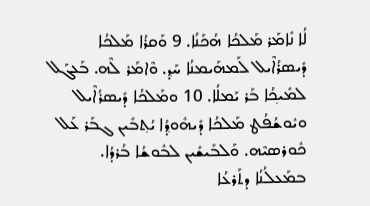ܠܳܐ ܢܺܐܡܰܪ ܡܰܠܟܳܐ ܗܳܟܰܢܳܐ. 9 ܘܰܩܪܳܐ ܡܰܠܟܳܐ ܕܺܝܣܪܳܐܶܝܠ ܠܰܡܗܰܝܡܢܳܐ ܚܰܕ݂. ܘܶܐܡܰܪ ܠܶܗ. ܒܰܥܓܰܠ ܠܡܺܝܟ݂ܳܐ ܒܰܪ ܝܰܡܠܳܐ. 10 ܘܡܰܠܟܳܐ ܕܺܝܣܪܳܐܶܝܠ ܘܝܽܘܫܳܦܳܛ ܡܰܠܟܳܐ ܕܺܝܗܽܘܕ݂ܳܐ ܝܳܬ݂ܒܺܝܢ ܓܒܰܪ ܥܰܠ ܟܽܘܪܣܝܶܗ. ܘܰܠܒܺܝܫܺܝܢ ܠܒܽܘܫܳܐ ܒܳܪܕܳܐ. ܒܡܰܥܠܳܢܳܐ ܕܬܰܪܥܳܐ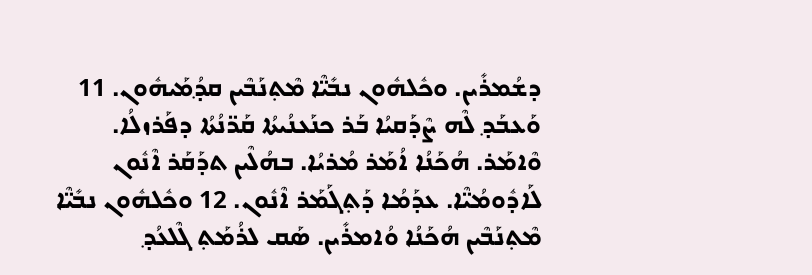ܕܫܳܡܪܺܝܢ. ܘܟܽܠܗܽܘܢ ܢܒܺܝ̈ܶܐ ܡܶܬ݂ܢܰܒܶܝܢ ܩܕ݂ܳܡܰܝܗܽܘܢ. 11 ܘܰܥܒܰܕ݂ ܠܶܗ ܨܶܕܰܩܝܳܐ ܒܰܪ ܟܢܰܥܢܳܝܬܳܐ ܩܰܖ̈ܢܳܬܳܐ ܕܦܰܪܙܠܳܐ. ܘܶܐܡܰܪ. ܗܳܟܰܢܳܐ ܐܳܡܰܪ ܡܳܪܝܳܐ. ܒܗܳܠܶܝܢ ܬܕܰܩܰܪ ܐܶܢܽܘܢ ܠܰܐܕܽܘܡܳܝ̈ܶܐ. ܥܕܰܡܳܐ ܕܰܬ݂ܓܰܡܰܪ ܐܶܢܽܘܢ. 12 ܘܟܽܠܗܽܘܢ ܢܒܺܝ̈ܶܐ ܡܶܬ݂ܢܰܒܶܝܢ ܗܳܟܰܢܳܐ ܘܳܐܡܪܺܝܢ. ܣܰܩ ܠܪܳܡܰܬ݂ ܓܶܠܥܳܕ݂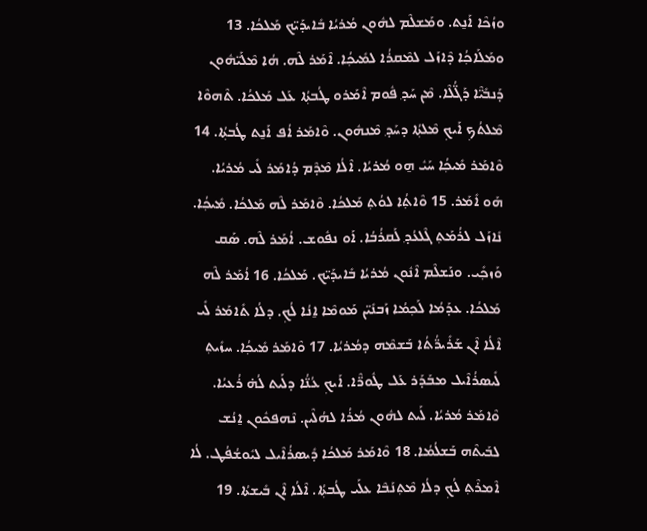ܘܙܳܟܶܐ ܐܰܢ̱ܬ. ܘܡܰܫܠܶܡ ܠܗܽܘܢ ܡܳܪܝܳܐ ܒܺܐܝܕܰܝ̈ܟ ܡܰܠܟܳܐ. 13 ܘܡܰܠܰܐܟ݂ܳܐ ܕܶܐܙܰܠ ܠܡܶܩܪܳܐ ܠܡܺܝܟ݂ܳܐ. ܐܶܡܰܪ ܠܶܗ. ܗܳܐ ܡܶܠܰܝ̈ܗܽܘܢ ܕܰܢܒܺܝ̈ܶܐ ܕܰܓ̈ܳܠܶܐ. ܡܶܢ ܚܰܕ݂ ܦܽܘܡ ܐܶܡܰܪܘ ܛܳܒܬ݂ܳܐ ܥܰܠ ܡܰܠܟܳܐ. ܬܶܗܘܶܐ ܡܶܠܬܳܟ݂ ܐܰܝܟ݂ ܡܶܠܬ݂ܳܐ ܕܚܰܕ݂ ܡܶܢܗܽܘܢ. ܘܶܐܡܰܪ ܐܳܦ ܐܰܢ̱ܬ ܛܳܒܬ݂ܳܐ. 14 ܘܶܐܡܰܪ ܡܺܝܟ݂ܳܐ ܚܰܝܽ ܗ̱ܘ ܡܳܪܝܳܐ. ܐܶܠܳܐ ܡܶܕܶܡ ܕܳܐܡܰܪ ܠܺܝ ܡܳܪܝܳܐ. ܗܰܘ ܐܺܡܰܪ. 15 ܘܶܐܬ݂ܳܐ ܠܘܳܬ݂ ܡܰܠܟܳܐ. ܘܶܐܡܰܪ ܠܶܗ ܡܰܠܟܳܐ. ܡܺܝܟ݂ܳܐ. ܢܺܐܙܰܠ ܠܪܳܡܰܬ݂ ܓܶܠܥܳܕ݂ ܠܰܩܪܳܒܳܐ. ܐܰܘ ܢܦܽܘܫ. ܐܳܡܰܪ ܠܶܗ. ܣܰܩ ܘܰܙܟ݂ܺܝ. ܘܢܰܫܠܶܡ ܐܶܢܽܘܢ ܡܳܪܝܳܐ ܒܺܐܝܕܰܝ̈ܟ. ܡܰܠܟܳܐ. 16 ܐܳܡܰܪ ܠܶܗ ܡܰܠܟܳܐ. ܥܕܰܡܳܐ ܠܰܟ݂ܡܳܐ ܙܰܒܢܺܝ̈ܢ ܡܰܘܡܶܐ ܐ̱ܢܳܐ ܠܳܟ݂. ܕܠܳܐ ܬܺܐܡܰܪ ܠܺܝ ܐܶܠܳܐ ܐܶܢ ܫܰܪܺܝܖ̈ܳܬܳܐ ܒܰܫܡܶܗ ܕܡܳܪܝܳܐ. 17 ܘܶܐܡܰܪ ܡܺܝܟ݂ܳܐ. ܚܙܺܝܬ݂ ܠܺܝܣܪܳܐܶܝܠ ܡܒܰܕܰܪ ܥܰܠ ܛܽܘܖ̈ܶܐ. ܐܰܝܟ݂ ܥܳܢ̈ܳܐ ܕܠܰܝܬ ܠܳܗ̇ ܪܳܥܝܳܐ. ܘܶܐܡܰܪ ܡܳܪܝܳܐ. ܠܰܝܬ ܠܗܽܘܢ ܡܳܪܳܐ ܠܗܳܠܶܝܢ. ܢܶܗܦܟܽܘܢ ܐ̱ܢܳܫ ܠܒܰܝܬܶܗ ܒܰܫܠܳܡܳܐ. 18 ܘܶܐܡܰܪ ܡܰܠܟܳܐ ܕܺܝܣܪܳܐܶܝܠ ܠܝܽܘܫܳܦܳܛ. ܠܳܐ ܐܶܡܪܶܬ݂ ܠܳܟ݂ ܕܠܳܐ ܡܶܬ݂ܢܰܒܶܐ ܥܠܰܝ ܛܳܒܬ݂ܳܐ. ܐܶܠܳܐ ܐܶܢ ܒܺܝܫܬܳܐ. 19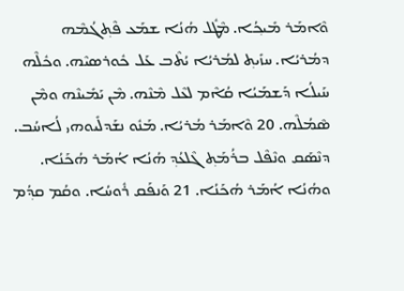ܘܶܐܡܰܪ ܡܺܝܟ݂ܳܐ. ܡܶܛܽܠ ܗܳܢܳܐ ܫܡܰܥ ܦܶܬ݂ܓܳܡܶܗ ܕܡܳܪܝܳܐ. ܚܙܺܝܬ݂ ܠܡܳܪܝܳܐ ܝܳܬܶܒ ܥܰܠ ܟܽܘܪܣܝܶܗ. ܘܟܽܠܶܗ ܚܰܝܠܳܐ ܕܰܫܡܰܝܳܐ ܩܳܐܶܡ ܠܥܶܠ ܡܶܢܶܗ. ܡܶܢ ܝܰܡܺܝܢܶܗ ܘܡܶܢ ܣܶܡܳܠܶܗ. 20 ܘܶܐܡܰܪ ܡܳܪܝܳܐ. ܡܰܢܽܘ ܢܫܰܕܠܺܝܘܗܝ ܠܳܐܚܳܒ. ܕܢܶܣܰܩ ܘܢܶܦܶܠ ܒܪܳܡܰܬ݂ ܓܶܠܥܳܕ݂ ܗܳܢܳܐ ܐܳܡܰܪ ܗܳܟܰܢܳܐ. ܘܗܳܢܳܐ ܐܳܡܰܪ ܗܳܟܰܢܳܐ. 21 ܘܰܢܦܰܩ ܪܽܘܚܳܐ. ܘܩܳܡ ܩܕ݂ܳܡ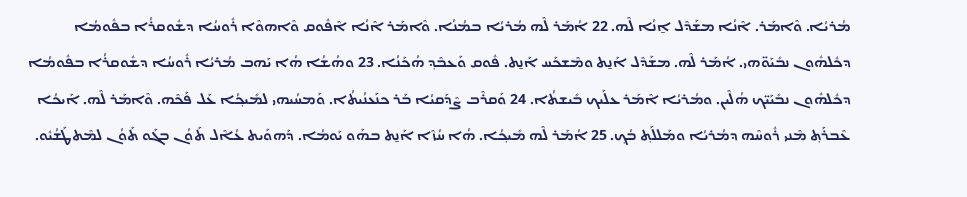ܡܳܪܝܳܐ. ܘܶܐܡܰܪ. ܐܶܢܳܐ ܡܫܰܕܶܠ ܐ̱ܢܳܐ ܠܶܗ. 22 ܐܳܡܰܪ ܠܶܗ ܡܳܪܝܳܐ ܒܡܳܢܳܐ. ܘܶܐܡܰܪ ܐܶܢܳܐ ܐܶܦܽܘܩ ܘܶܐܗܘܶܐ ܪܽܘܚܳܐ ܕܫܽܘܩܪܳܐ ܒܦܽܘܡܳܐ ܕܟܽܠܗܽܘܢ ܢܒܺܝܰܘ̈ܗܝ. ܐܳܡܰܪ ܠܶܗ. ܡܫܰܕܶܠ ܐܰܢ̱ܬ ܘܡܶܫܟܰܚ ܐܰܢ̱ܬ. ܦܽܘܩ ܘܰܥܒܶܕ݂ ܗܳܟܰܢܳܐ. 23 ܘܗܳܫܳܐ ܗܳܐ ܝܰܗܒ ܡܳܪܝܳܐ ܪܽܘܚܳܐ ܕܫܽܘܩܪܳܐ ܒܦܽܘܡܳܐ ܕܟܽܠܗܽܘܢ ܢܒܺܝܰܝ̈ܟ ܗܳܠܶܝܢ. ܘܡܳܪܝܳܐ ܐܶܡܰܪ ܥܠܰܝܟ ܒܺܝܫܬܳܐ. 24 ܘܰܩܪܶܒ ܨܶܕܰܩܝܳܐ ܒܰܪ ܟܢܰܥܢܳܝܬܳܐ. ܘܰܡܚܳܝܗܝ ܠܡܺܝܟ݂ܳܐ ܥܰܠ ܦܰܟܶܗ. ܘܶܐܡܰܪ ܠܶܗ. ܐܰܝܟܳܐ ܥܶܒܪܰܬ݂ ܡܶܢܝ ܪܽܘܚܶܗ ܕܡܳܪܝܳܐ ܘܡܰܠܠܰܬ݂ ܒܳܟ݂. 25 ܐܳܡܰܪ ܠܶܗ ܡܺܝܟ݂ܳܐ. ܗܳܐ ܚܳܙܶܐ ܐܰܢ̱ܬ ܒܗܰܘ ܝܰܘܡܳܐ. ܕܰܗܘܰܝܬ ܥܳܐܶܠ ܬܰܘܳܢ ܒܓܰܘ ܬܰܘܳܢ ܠܡܶܬܛܰܫܳܝܽܘ.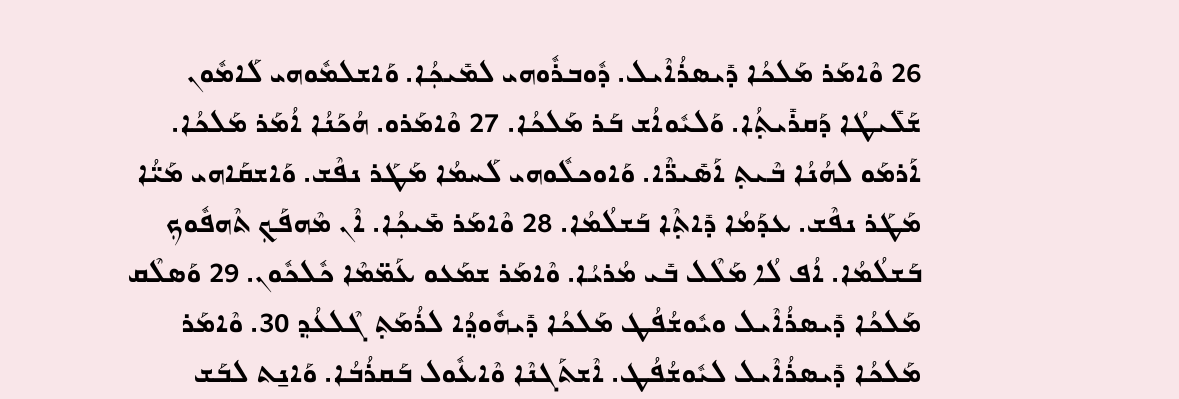26 ܘܶܐܡܰܪ ܡܰܠܟܳܐ ܕܺܝܣܪܳܐܶܝܠ. ܕܽܘܒܪܽܘܗܝ ܠܡܺܝܟ݂ܳܐ. ܘܰܐܫܠܡܽܘܗܝ ܠܰܐܡܽܘܢ ܫܰܠܺܝܛܳܐ ܕܰܩܪܺܝܬ݂ܳܐ. ܘܰܠܝܽܘܐܳܫ ܒܰܪ ܡܰܠܟܳܐ. 27 ܘܶܐܡܰܪܘ. ܗܳܟܰܢܳܐ ܐܳܡܰܪ ܡܰܠܟܳܐ. ܐܰܪܡܰܘ ܠܗܳܢܳܐ ܒܶܝܬ݂ ܐܰܣܺܝܖ̈ܶܐ. ܘܰܐܘܟܠܽܘܗܝ ܠܰܚܡܳܐ ܡܰܛܰܪ ܢܦܶܫ. ܘܰܐܫܩܰܐܗܝ ܡܰܝ̈ܳܐ ܡܰܛܰܪ ܢܦܶܫ. ܥܕܰܡܳܐ ܕܺܐܬ݂ܶܐ ܒܰܫܠܳܡܳܐ. 28 ܘܶܐܡܰܪ ܡܺܝܟ݂ܳܐ. ܐܶܢ ܡܶܗܦܰܟ݂ ܬܶܗܦܽܘܟ݂ ܒܰܫܠܳܡܳܐ. ܐܳܦ ܠܳܐ ܡܰܠܶܠ ܒܺܝ ܡܳܪܝܳܐ. ܘܶܐܡܰܪ ܫܡܰܥܘ ܥܰܡ̈ܡܶܐ ܟܽܠܟܽܘܢ. 29 ܘܰܣܠܶܩ ܡܰܠܟܳܐ ܕܺܝܣܪܳܐܶܝܠ ܘܝܽܘܫܳܦܳܛ ܡܰܠܟܳܐ ܕܺܝܗܽܘܕ݂ܳܐ ܠܪܳܡܰܬ݂ ܓܶܠܥܳܕ݂ 30. ܘܶܐܡܰܪ ܡܰܠܟܳܐ ܕܺܝܣܪܳܐܶܝܠ ܠܝܽܘܫܳܦܳܛ. ܐܶܫܬܰܓܢܶܐ ܘܶܐܥܽܘܠ ܒܰܩܪܳܒܳܐ. ܘܰܐܢ̱ܬ ܠܒܰܫ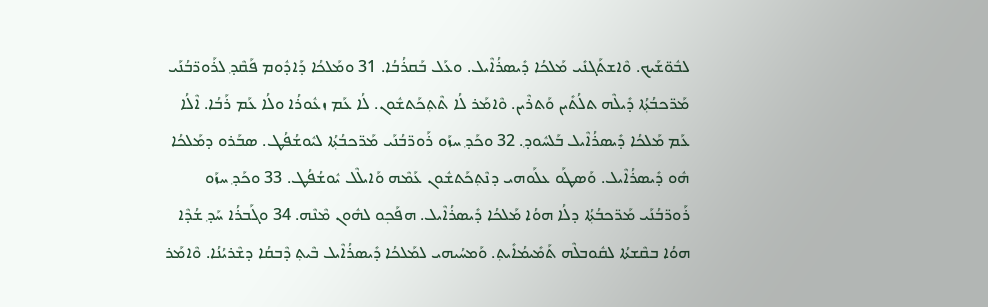ܠܒܽܘ̈ܫܰܝܟ. ܘܶܐܫܬܰܓܢܺܝ ܡܰܠܟܳܐ ܕܺܝܣܪܳܐܶܝܠ. ܘܥܰܠ ܒܰܩܪܳܒܳܐ. 31 ܘܡܰܠܟܳܐ ܕܰܐܕܽܘܡ ܦܰܩܶܕ݂ ܠܪܰܘܖ̈ܒܳܢܰܝ ܡܰܖ̈ܟܒܳܬ݂ܳܐ ܕܺܝܠܶܗ ܬܠܳܬܺܝܢ ܘܰܬܪܶܝܢ. ܘܶܐܡܰܪ ܠܳܐ ܬܶܬ݂ܟܰܬܫܽܘܢ. ܠܳܐ ܥܰܡ ܙܥܽܘܪܳܐ ܘܠܳܐ ܥܰܡ ܪܰܒܳܐ. ܐܶܠܳܐ ܥܰܡ ܡܰܠܟܳܐ ܕܺܝܣܪܳܐܶܝܠ ܒܰܠܚܽܘܕ݂. 32 ܘܟܰܕ݂ ܚܙܰܘ ܪܰܘܖ̈ܒܳܢܰܝ ܡܰܖ̈ܟܒܳܬ݂ܳܐ ܠܝܽܘܫܳܦܳܛ. ܣܒܰܪܘ ܕܡܰܠܟܳܐ ܗܽܘ ܕܺܝܣܪܳܐܶܝܠ. ܘܰܣܛܰܘ ܥܠܰܘܗܝ ܕܢܶܬ݂ܟܰܬܫܽܘܢ ܥܰܡܶܗ ܘܰܐܝܠܶܠ ܝܽܘܫܳܦܳܛ. 33 ܘܟܰܕ݂ ܚܙܰܘ ܪܰܘܖ̈ܒܳܢܰܝ ܡܰܖ̈ܟܒܳܬ݂ܳܐ ܕܠܳܐ ܗܘܳܐ ܡܰܠܟܳܐ ܕܺܝܣܪܳܐܶܝܠ. ܗܦܰܟ݂ܘ ܠܗܽܘܢ ܡܶܢܶܗ. 34 ܘܓܰܒܪܳܐ ܚܰܕ݂ ܫܳܕܶܐ ܗܘܳܐ ܒܩܶܫܬܳܐ ܠܩܽܘܒܠܶܗ ܬܰܡܺܝܡܳܐܺܝܬ݂. ܘܰܡܚܳܝܗܝ ܠܡܰܠܟܳܐ ܕܺܝܣܪܳܐܶܝܠ ܒܶܝܬ݂ ܕܶܒܩܳܐ ܕܫܶܪܝܳܢܳܐ. ܘܶܐܡܰܪ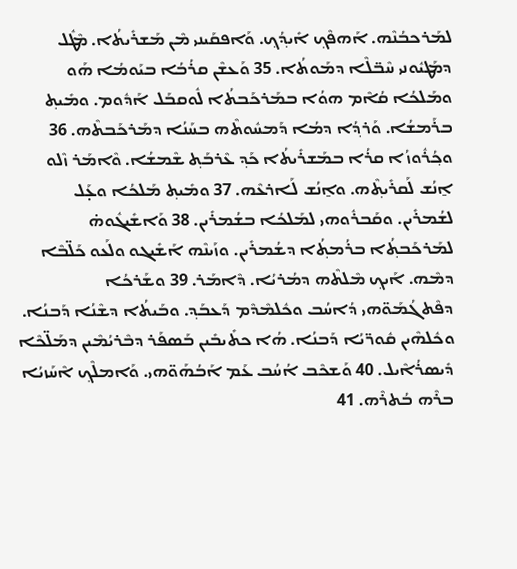ܠܡܰܪܟܒܳܢܶܗ. ܐܰܗܦܶܟ݂ ܐܺܝܕ݂ܳܟ݂. ܘܰܐܦܩܰܝܢܝ ܡܶܢ ܡܰܫܪܺܝܬܳܐ. ܡܶܛܽܠ ܕܡܰܛܝܽܘܢܝ ܚܶܒ̈ܠܶܐ ܕܡܰܘܬܳܐ. 35 ܘܰܥܫܶܢ ܩܪܳܒܳܐ ܒܝܰܘܡܳܐ ܗܰܘ ܘܡܰܠܟܳܐ ܩܳܐܶܡ ܗܘܳܐ ܒܡܰܪܟܰܒܬܳܐ ܠܽܘܩܒܰܠ ܐܰܕܽܘܡ. ܘܡܺܝܬ݂ ܒܪܰܡܫܳܐ. ܘܰܪܕ݂ܳܐ ܕܡܳܐ ܕܰܡܚܽܘܬܶܗ ܒܚܰܢܳܐ ܕܡܰܪܟܰܒܬܶܗ. 36 ܘܟ݂ܳܪܽܘܙܳܐ ܩܪܳܐ ܒܡܰܫܪܺܝܬܳܐ ܟܰܕ݂ ܥܶܪܒܰܬ݂ ܫܶܡܫܳܐ. ܘܶܐܡܰܪ ܙܶܠܘ ܐ̱ܢܳܫ ܠܰܩܪܺܝܬ݂ܶܗ. ܘܐ̱ܢܳܫ ܠܰܐܪܥܶܗ. 37 ܘܡܺܝܬ݂ ܡܰܠܟܳܐ ܘܥ̣ܰܠ ܠܫܳܡܪܺܝܢ. ܘܩܰܒܪܽܘܗܝ ܠܡܰܠܟܳܐ ܒܫܳܡܪܺܝܢ. 38 ܘܰܐܫܺܝܓܽܘܗ̇ ܠܡܰܪܟܰܒܬ݂ܳܐ ܒܪܳܡܬ݂ܳܐ ܕܫܳܡܪܺܝܢ. ܘܙܰܝܢܶܗ ܐܰܫܺܝܓܘ ܘܠܰܥܘ ܟܰܠ̈ܒܶܐ ܕܡܶܗ. ܐܰܝܟ݂ ܡܶܠܬܶܗ ܕܡܳܪܝܳܐ. ܕܶܐܡܰܪ. 39 ܘܫܰܪܟܳܐ ܕܦܶܬܓܳܡܰܘ̈ܗܝ ܕܳܐܚܳܒ ܘܟܽܠܡܶܕܶܡ ܕܰܥܒܰܕ݂. ܘܒܰܝܬܳܐ ܕܫܶܢܳܐ ܕܰܒܢܳܐ. ܘܟܽܠܗܶܝܢ ܩܽܘܖ̈ܝܳܐ ܕܰܒܢܳܐ. ܗܳܐ ܟܬܺܝܒܺܝܢ ܒܰܣܦܰܪ ܕܒܶܪܝܳܡܶܝܢ ܕܡܰܠ̈ܟܶܐ ܕܺܝܣܪܳܐܶܝܠ. 40 ܘܰܫܟܶܒ ܐܳܚܳܒ ܥܰܡ ܐܰܒܳܗܰܘ̈ܗܝ. ܘܰܐܡܠܶܟ݂ ܐܶܚܰܙܝܳܐ ܒܪܶܗ ܒܳܬܪܶܗ. 41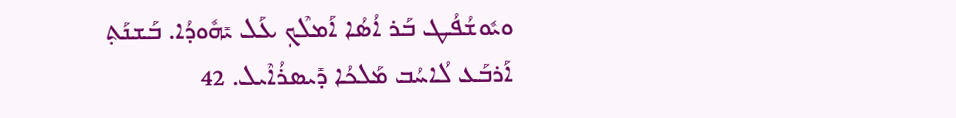ܘܝܽܘܫܳܦܳܛ ܒܰܪ ܐܳܣܳܐ ܐܰܡܠܶܟ݂ ܥܰܠ ܝܺܗܽܘܕܳܐ. ܒܰܫܢܰܬ݂ ܐܰܪܒܰܥ ܠܳܐܚܳܒ ܡܰܠܟܳܐ ܕܺܝܣܪܳܐܶܝܠ. 42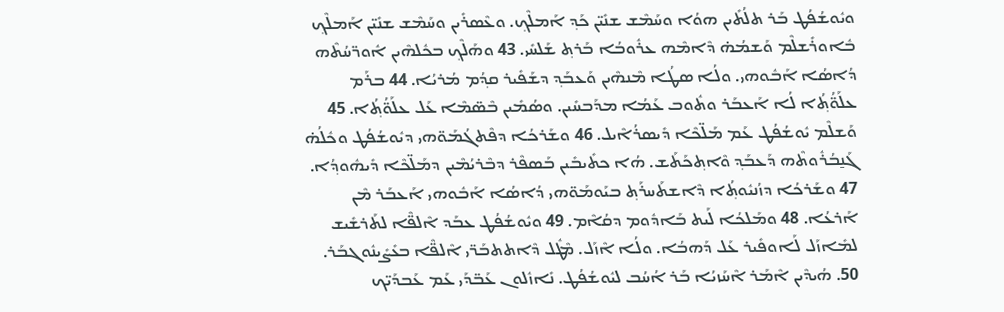ܘܝܽܘܫܳܦܳܛ ܒܰܪ ܬܠܳܬܺܝܢ ܗܘܳܐ ܘܚܰܡܶܫ ܫܢܺܝ̈ܢ ܟܰܕ݂ ܐܰܡܠܶܟ݂. ܘܥܶܣܪܺܝܢ ܘܚܰܡܶܫ ܫܢܺܝ̈ܢ ܐܰܡܠܶܟ݂ ܒܽܐܘܪܺܫܠܶܡ ܘܰܫܡܳܗ̇ ܕܶܐܡܶܗ ܥܪܽܘܒܳܐ ܒܰܪܬ݂ ܫܰܠܚܺܝ. 43 ܘܗܰܠܶܟ݂ ܒܟܽܠܗܶܝܢ ܐܽܘܖ̈ܚܳܬܶܗ ܕܳܐܣܳܐ ܐܰܒܽܘܗܝ. ܘܠܳܐ ܣܛܳܐ ܡܶܢܗܶܝܢ ܘܰܥܒܰܕ݂ ܕܫܰܦܺܝܪ ܩܕ݂ܳܡ ܡܳܪܝܳܐ. 44 ܒܪܰܡ ܥܠܰܘ̈ܳܬ݂ܳܐ ܠܳܐ ܐܰܥܒܰܪ ܘܬܽܘܒ ܥܰܡܳܐ ܡܕܰܒܚܺܝܢ. ܘܣܳܡܺܝܢ ܒܶܣ̈ܡܶܐ ܥܰܠ ܥܠܰܘ̈ܳܬ݂ܳܐ. 45 ܘܰܫܠܶܡ ܝܽܘܫܳܦܳܛ ܥܰܡ ܡܰܠ̈ܟܶܐ ܕܺܝܣܪܳܐܶܝܠ. 46 ܘܫܰܪܟܳܐ ܕܦܶܬܓܳܡܰܘ̈ܗܝ ܕܝܽܘܫܳܦܳܛ ܘܟܽܠܳܗ̇ ܓܰܢ̱ܒܳܪܽܘܬܶܗ ܕܰܥܒܰܕ݂ ܘܶܐܬ݂ܟܰܬܰܫ. ܗܳܐ ܟܬܺܝܒܺܝܢ ܒܰܣܦܶܪ ܕܒܶܪܝܳܡܶܝܢ ܕܡܰܠ̈ܟܶܐ ܕܺܝܗܽܘܕ݂ܳܐ. 47 ܘܫܰܪܟܳܐ ܕܙܳܢܝܽܘܬ݂ܳܐ ܕܶܐܫܬܰܚܪܰܬ݂ ܒܝܰܘܡܰܘ̈ܗܝ ܕܳܐܣܳܐ ܐܰܒܽܘܗܝ ܐܰܥܒܰܪ ܡܶܢ ܐܰܪܥܳܐ. 48 ܘܡܰܠܟܳܐ ܠܰܝܬ ܒܰܐܕܽܘܡ ܕܩܳܐܶܡ. 49 ܘܝܽܘܫܳܦܳܛ ܥܒܰܕ ܐܶܠܦ̈ܶܐ ܠܬܰܪܫܺܝܫ ܠܡܺܐܙܰܠ ܠܰܐܘܦܺܝܪ ܥܰܠ ܕܰܗܒܳܐ. ܘܠܳܐ ܐܶܙܰܠ. ܡܶܛܽܠ ܕܶܐܬܬܒܰܖ̈ܝ ܐܶܠܦ̈ܶܐ ܒܥܺܨܺܝܢܽܘܓܒܰܪ. 50. ܗܳܝܕܶܝܢ ܐܶܡܰܪ ܐܶܚܰܙܝܳܐ ܒܰܪ ܐܳܚܳܒ ܠܝܽܘܫܳܦܳܛ. ܢܺܐܙܽܠܘܢ ܥܰܒ̈ܕܰܝ ܥܰܡ ܥܰܒܕܰܝ̈ܟ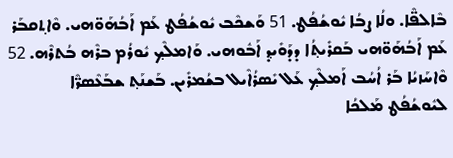ܒܶܐܠܦ̈ܶܐ. ܘܠܳܐ ܨܒܳܐ ܝܽܘܫܳܦܳܛ. 51 ܘܰܫܟܶܒ ܝܽܘܫܳܦܳܛ ܥܰܡ ܐܰܒܳܗܰܘ̈ܗܝ. ܘܶܐܬ݂ܩܒܰܪ ܥܰܡ ܐܰܒܳܗܰܘ̈ܗܝ ܒܰܩܪܺܝܬ݂ܳܐ ܕܕܰܘܺܝܕ݂ ܐܰܒܽܘܗܝ. ܘܰܐܡܠܶܟ݂ ܝܽܘܪܳܡ ܒܪܶܗ ܒܳܬܪܶܗ. 52 ܘܶܐܚܰܙܝܳܐ ܒܰܪ ܐܳܚܳܒ ܐܰܡܠܶܟ݂ ܥܰܠ ܝܺܣܪܳܐܶܝܠ ܒܫܳܡܪܺܝܢ. ܒܰܫܢܰܬ݂ ܫܒܰܥܶܣܖ̈ܶܐ ܠܝܽܘܫܳܦܳܛ ܡܰܠܟܳܐ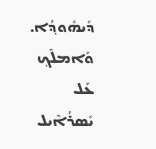ܕܺܝܗܽܘܕ݂ܳܐ. ܘܰܐܡܠܶܟ݂ ܥܰܠ ܝܺܣܪܳܐܶܝܠ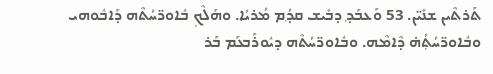ܬܰܪܬܶܝܢ ܫܢܺܝ̈ܢ. 53 ܘܰܥܒܰܕ݂ ܕܒܺܝܫ ܩܕ݂ܳܡ ܡܳܪܝܳܐ. ܘܗܰܠܶܟ݂ ܒܽܐܘܖ̈ܚܳܬܶܗ ܕܰܐܒܽܘܗܝ ܘܒܽܐܘܖ̈ܚܳܬ݂ܳܗ̇ ܕܶܐܡܶܗ. ܘܒܽܐܘܖ̈ܚܳܬܶܗ ܕܝܽܘܪܰܒܥܰܡ ܒܰܪ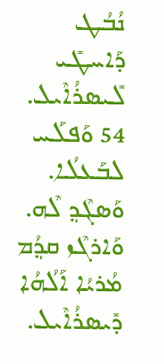ܢܳܒܳܛ ܕܰܐܚܛܺܝ ܠܺܝܣܪܳܐܶܝܠ. 54 ܘܰܦܠܰܚ ܠܒܰܥܠܳܐ. ܘܰܣܓܶܕ݂ ܠܶܗ. ܘܰܐܪܓܶܙ ܩܕ݂ܳܡ ܡܳܪܝܳܐ ܐܰ‌ܠܳܗܳܐ ܕܺܝܣܪܳܐܶܝܠ.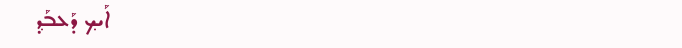ܐܰܝܟ݂ ܕܰܥܒܰܕ݂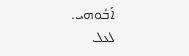ܐܰܒܽܘܗܝ.
ܠܥܠ